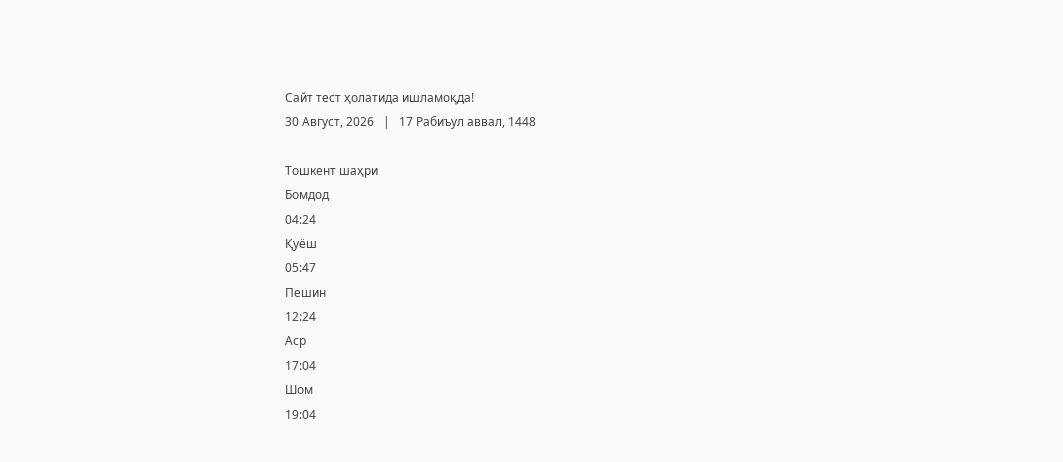Сайт тест ҳолатида ишламоқда!
30 Август, 2026   |   17 Рабиъул аввал, 1448

Тошкент шаҳри
Бомдод
04:24
Қуёш
05:47
Пешин
12:24
Аср
17:04
Шом
19:04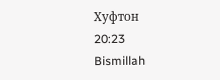Хуфтон
20:23
Bismillah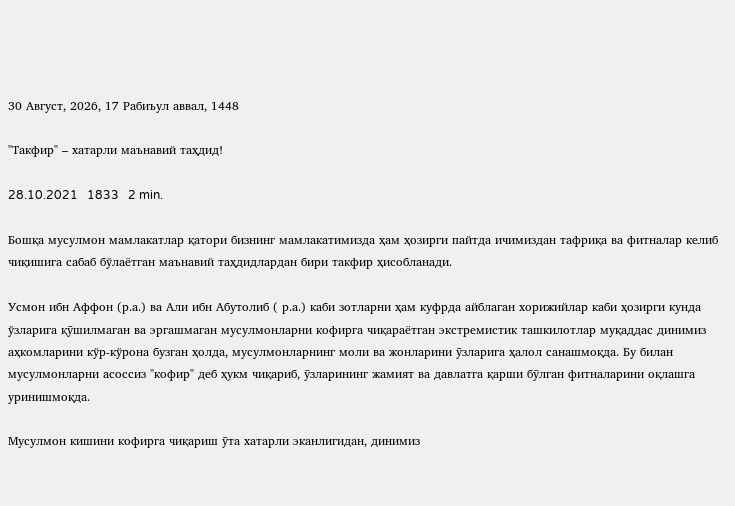30 Август, 2026, 17 Рабиъул аввал, 1448

"Такфир" – хатарли маънавий таҳдид!

28.10.2021   1833   2 min.

Бошқа мусулмон мамлакатлар қатори бизнинг мамлакатимизда ҳам ҳозирги пайтда ичимиздан тафриқа ва фитналар келиб чиқишига сабаб бўлаётган маънавий таҳдидлардан бири такфир ҳисобланади.

Усмон ибн Аффон (р.а.) ва Али ибн Абутолиб ( р.а.) каби зотларни ҳам куфрда айблаган хорижийлар каби ҳозирги кунда ўзларига қӯшилмаган ва эргашмаган мусулмонларни кофирга чиқараётган экстремистик ташкилотлар муқаддас динимиз аҳкомларини кўр-кўрона бузган ҳолда, мусулмонларнинг моли ва жонларини ӯзларига ҳалол санашмоқда. Бу билан мусулмонларни асоссиз "кофир" деб ҳукм чиқариб, ӯзларининг жамият ва давлатга қарши бӯлган фитналарини оқлашга уринишмоқда.

Мусулмон кишини кофирга чиқариш ӯта хатарли эканлигидан, динимиз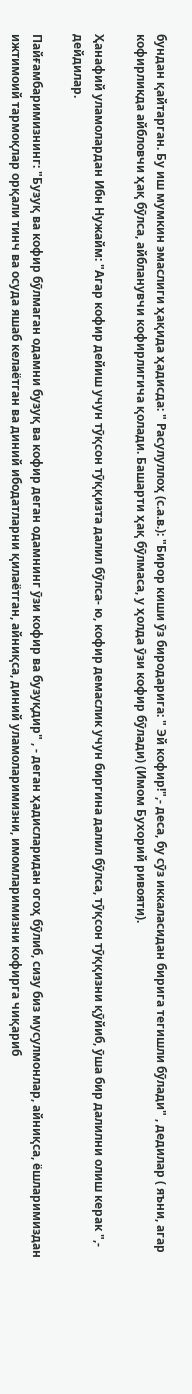бундан қайтарган. Бу иш мумкин эмаслиги ҳақида ҳадисда: " Расулуллоҳ (с.а.в.): "Бирор киши ӯз биродарига: " Эй кофир!",- деса, бу сӯз иккаласидан бирига тегишли бӯлади" , дедилар ( яъни, агар кофирликда айбловчи ҳақ бӯлса, айбланувчи кофирлигича қолади. Башарти ҳақ бӯлмаса, у ҳолда ӯзи кофир бӯлади) (Имом Бухорий ривояти).

Ҳанафий уламолардан Ибн Нужайм: "Агар кофир дейиш учун тӯқсон тӯққизта далил бӯлса- ю, кофир демаслик учун биргина далил бӯлса, тӯқсон тӯққизни қӯйиб, ӯша бир далилни олиш керак ",- дейдилар.

Пайғамбаримизнинг: "Бузуқ ва кофир бӯлмаган одамни бузуқ ва кофир деган одамнинг ӯзи кофир ва бузуқдир" , - деган ҳадисларидан огоҳ бӯлиб, сизу биз мусулмонлар, айниқса, ёшларимиздан ижтимоий тармоқлар орқали тинч ва осуда яшаб келаётган ва диний ибодатларни қилаётган, айниқса, диний уламоларимизни, имомларимизни кофирга чиқариб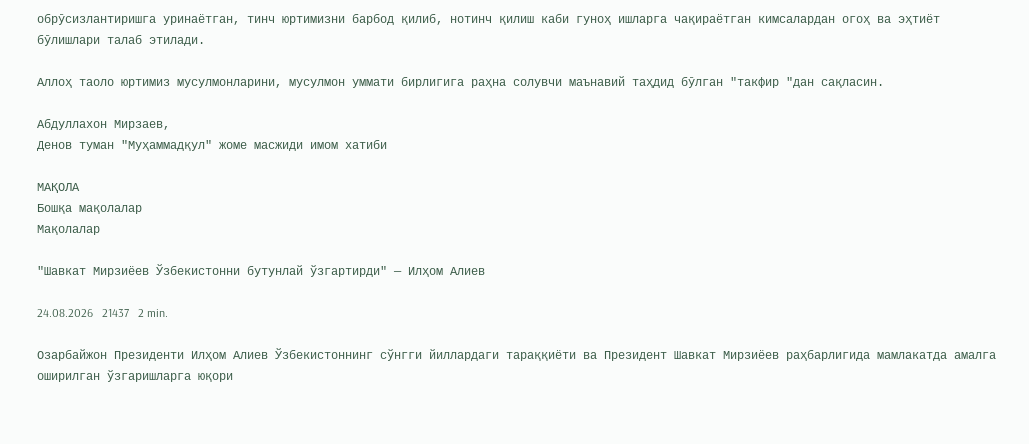обрӯсизлантиришга уринаётган, тинч юртимизни барбод қилиб, нотинч қилиш каби гуноҳ ишларга чақираётган кимсалардан огоҳ ва эҳтиёт бӯлишлари талаб этилади.

Аллоҳ таоло юртимиз мусулмонларини, мусулмон уммати бирлигига раҳна солувчи маънавий таҳдид бӯлган "такфир "дан сақласин.

Абдуллахон Мирзаев,
Денов туман "Муҳаммадқул" жоме масжиди имом хатиби

МАҚОЛА
Бошқа мақолалар
Мақолалар

"Шавкат Мирзиёев Ўзбекистонни бутунлай ўзгартирди" — Илҳом Алиев

24.08.2026   21437   2 min.

Озарбайжон Президенти Илҳом Алиев Ўзбекистоннинг сўнгги йиллардаги тараққиёти ва Президент Шавкат Мирзиёев раҳбарлигида мамлакатда амалга оширилган ўзгаришларга юқори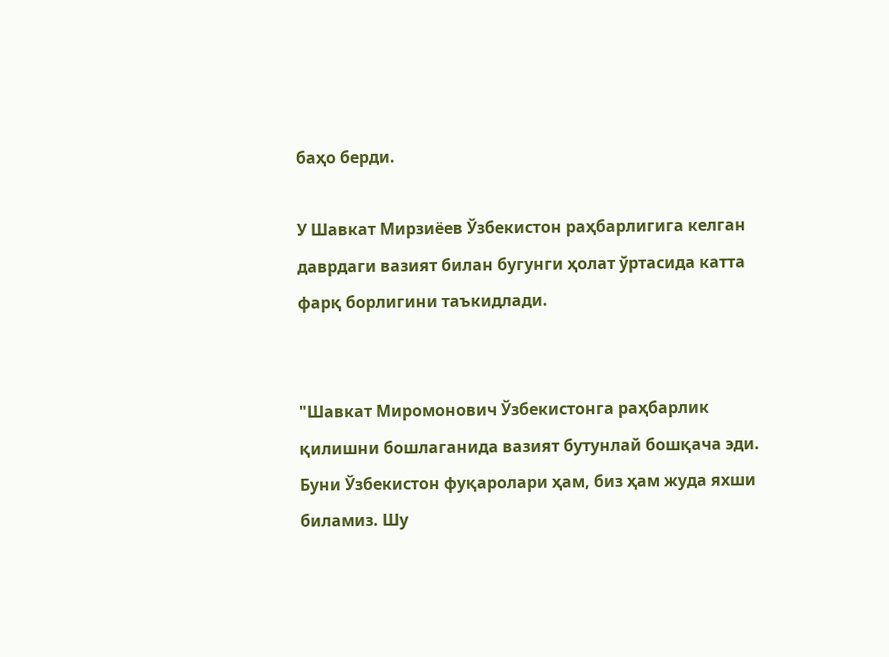баҳо берди.

У Шавкат Мирзиёев Ўзбекистон раҳбарлигига келган даврдаги вазият билан бугунги ҳолат ўртасида катта фарқ борлигини таъкидлади.


"Шавкат Миромонович Ўзбекистонга раҳбарлик қилишни бошлаганида вазият бутунлай бошқача эди. Буни Ўзбекистон фуқаролари ҳам, биз ҳам жуда яхши биламиз. Шу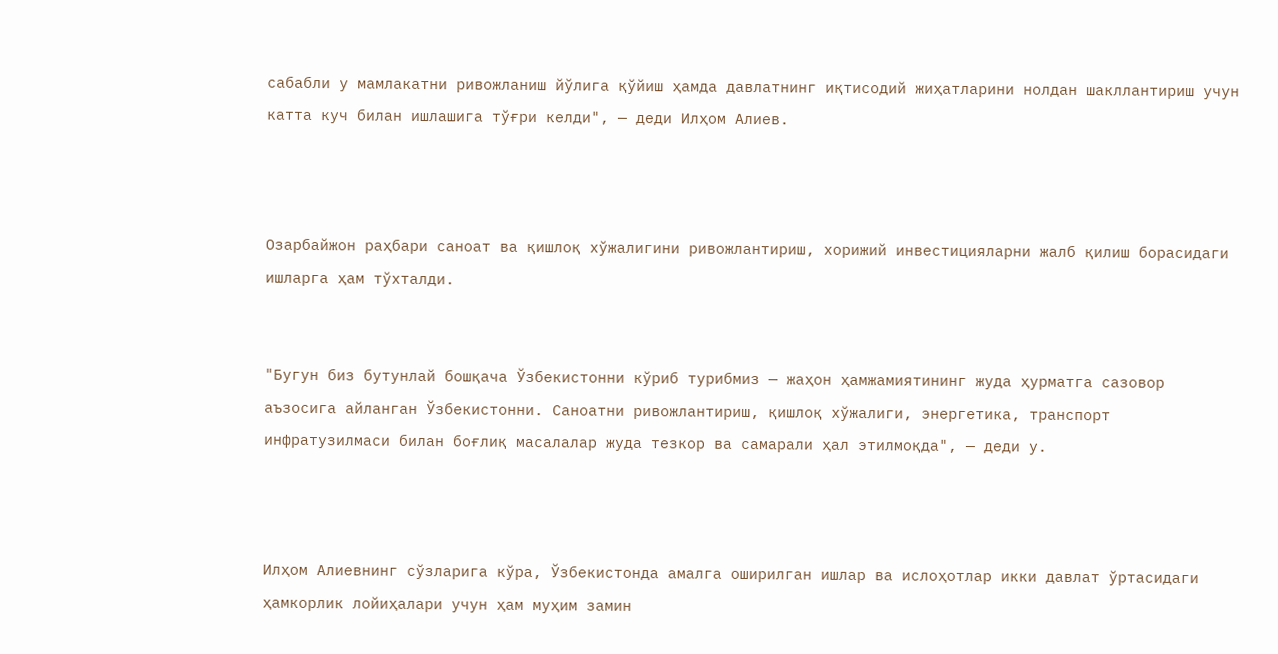сабабли у мамлакатни ривожланиш йўлига қўйиш ҳамда давлатнинг иқтисодий жиҳатларини нолдан шакллантириш учун катта куч билан ишлашига тўғри келди", — деди Илҳом Алиев.



Озарбайжон раҳбари саноат ва қишлоқ хўжалигини ривожлантириш, хорижий инвестицияларни жалб қилиш борасидаги ишларга ҳам тўхталди.


"Бугун биз бутунлай бошқача Ўзбекистонни кўриб турибмиз — жаҳон ҳамжамиятининг жуда ҳурматга сазовор аъзосига айланган Ўзбекистонни. Саноатни ривожлантириш, қишлоқ хўжалиги, энергетика, транспорт инфратузилмаси билан боғлиқ масалалар жуда тезкор ва самарали ҳал этилмоқда", — деди у.



Илҳом Алиевнинг сўзларига кўра, Ўзбекистонда амалга оширилган ишлар ва ислоҳотлар икки давлат ўртасидаги ҳамкорлик лойиҳалари учун ҳам муҳим замин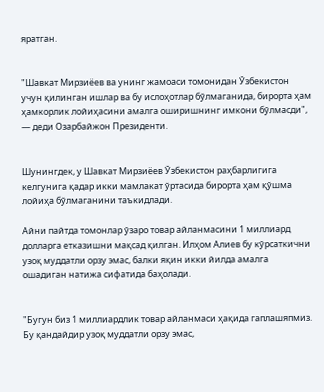яратган.


"Шавкат Мирзиёев ва унинг жамоаси томонидан Ўзбекистон учун қилинган ишлар ва бу ислоҳотлар бўлмаганида, бирорта ҳам ҳамкорлик лойиҳасини амалга оширишнинг имкони бўлмасди", — деди Озарбайжон Президенти.


Шунингдек, у Шавкат Мирзиёев Ўзбекистон раҳбарлигига келгунига қадар икки мамлакат ўртасида бирорта ҳам қўшма лойиҳа бўлмаганини таъкидлади.

Айни пайтда томонлар ўзаро товар айланмасини 1 миллиард долларга етказишни мақсад қилган. Илҳом Алиев бу кўрсаткични узоқ муддатли орзу эмас, балки яқин икки йилда амалга ошадиган натижа сифатида баҳолади.


"Бугун биз 1 миллиардлик товар айланмаси ҳақида гаплашяпмиз. Бу қандайдир узоқ муддатли орзу эмас,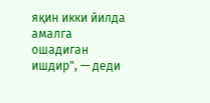яқин икки йилда амалга ошадиган ишдир", — деди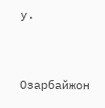у.



Озарбайжон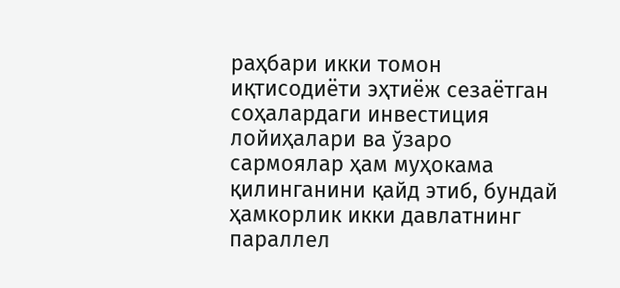раҳбари икки томон иқтисодиёти эҳтиёж сезаётган соҳалардаги инвестиция лойиҳалари ва ўзаро сармоялар ҳам муҳокама қилинганини қайд этиб, бундай ҳамкорлик икки давлатнинг параллел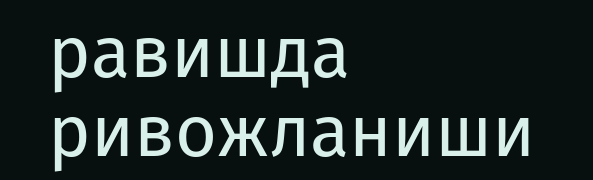равишда ривожланиши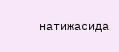натижасида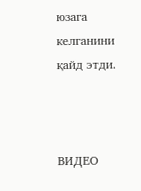юзага келганини қайд этди.



ВИДЕО